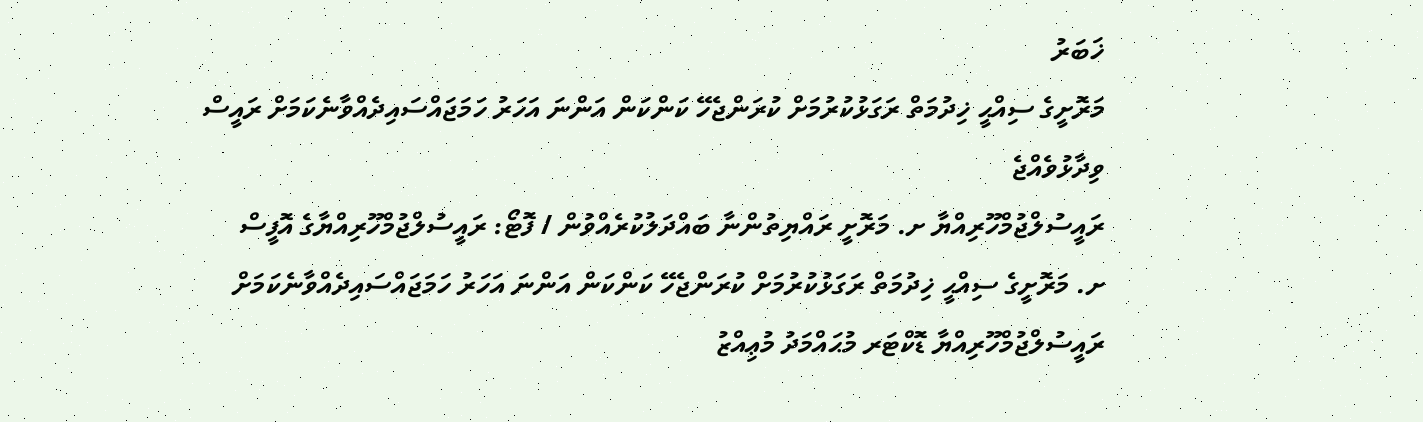ޚަބަރު
މަރޮށީގެ ސިއްޙީ ޚިދުމަތް ރަގަޅުކުރުމަށް ކުރަންޖެހޭ ކަންކަން އަންނަ އަހަރު ހަމަޖައްސައިދެއްވާނެކަމަށް ރައީސް ވިދާޅުވެއްޖެ
ރައީސުލްޖުމްހޫރިއްޔާ ށ. މަރޮށީ ރައްޔިތުންނާ ބައްދަލުކުރެއްވުން / ފޮޓޯ: ރައީސުލްޖުމްހޫރިއްޔާގެ އޮފީސް
ށ. މަރޮށީގެ ސިއްޙީ ޚިދުމަތް ރަގަޅުކުރުމަށް ކުރަންޖެހޭ ކަންކަން އަންނަ އަހަރު ހަމަޖައްސައިދެއްވާނެކަމަށް ރައީސުލްޖުމްހޫރިއްޔާ ޑޮކްޓަރ މުޙައްމަދު މުޢިއްޒު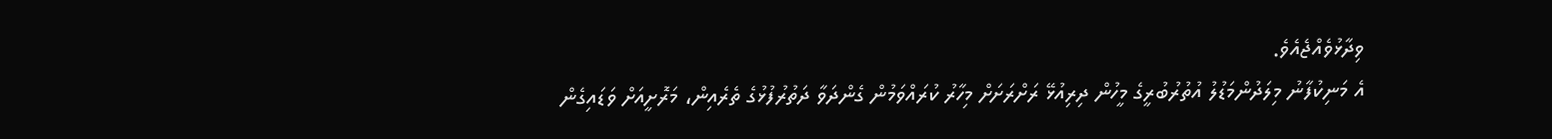ވިދާޅުވެއްޖެއެވެ.
އެ މަނިކުފާނު މިލަދުންމަޑުލު އުތުރުބުރީގެ މީހުން ދިރިއުޅޭ ރަށްރަށަށް މިހާރު ކުރައްވަމުން ގެންދަވާ ދަތުރުފުޅުގެ ތެރެއިން، މަރޮށީއަށް ވަޑައިގެން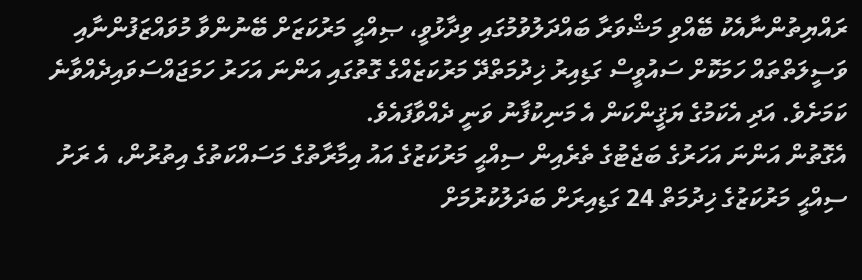ރައްޔިތުންނާއެކު ބޭއްވި މަޝްވަރާ ބައްދަލުވުމުގައި ވިދާޅުވީ، ޞިއްޙީ މަރުކަޒަށް ބޭނުންވާ މުވައްޒަފުންނާއި ވަސީލަތްތައް ހަމަކޮށް ސައުވީސް ގަޑިއިރު ޚިދުމަތްދޭ މަރުކަޒެއްގެ ގޮތުގައި އަންނަ އަހަރު ހަމަޖައްސަވައިދެއްވާނެ ކަމަށެވެ. އަދި އެކަމުގެ ޔަޤީންކަން އެ މަނިކުފާނު ވަނީ ދެއްވާފައެވެ.
އެގޮތުން އަންނަ އަހަރުގެ ބަޖެޓުގެ ތެރެއިން ސިއްޙީ މަރުކަޒުގެ އައު އިމާރާތުގެ މަސައްކަތުގެ އިތުރުން، އެ ރަށު ސިއްޙީ މަރުކަޒުގެ ޚިދުމަތް 24 ގަޑިއިރަށް ބަދަލުކުރުމަށް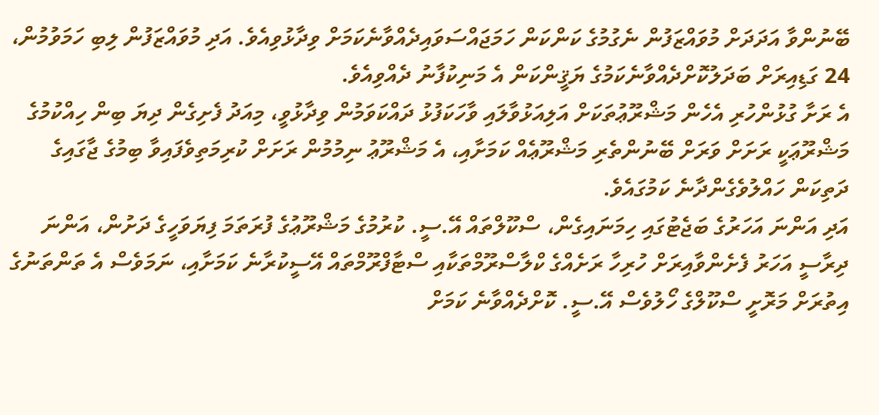ބޭނުންވާ އަދަދަށް މުވައްޒަފުން ނެގުމުގެ ކަންކަން ހަމަޖައްސަވައިދެއްވާނެކަމަށް ވިދާޅުވިއެވެ. އަދި މުވައްޒަފުން ލިބި ހަމަވުމުން، 24 ގަޑިއިރަށް ބަދަލުކޮށްދެއްވާނެކަމުގެ ޔަޤީންކަން އެ މަނިކުފާނު ދެއްވިއެވެ.
އެ ރަށާ ގުޅުންހުރި އެހެން މަޝްރޫޢުތަކަށް އަލިއަޅުވާލައި ވާހަކަފުޅު ދައްކަވަމުން ވިދާޅުވީ، މިއަދު ފެށިގެން ދިޔަ ބިން ހިއްކުމުގެ މަޝްރޫޢަކީ ރަށަށް ވަރަށް ބޭނުންތެރި މަޝްރޫޢެއް ކަމަށާއި، އެ މަޝްރޫޢު ނިމުމުން ރަށަށް ކުރިމަތިވެފައިވާ ބިމުގެ ޖާގައިގެ ދަތިކަން ހައްލުވެގެންދާނެ ކަމުގައެވެ.
އަދި އަންނަ އަހަރުގެ ބަޖެޓުގައި ހިމަނައިގެން، ސްކޫލްތައް އޭ.ސީ. ކުރުމުގެ މަޝްރޫޢުގެ ފުރަތަމަ ފިޔަވަހީގެ ދަށުން، އަންނަ ދިރާސީ އަހަރު ފެށެންވާއިރަށް ހުރިހާ ރަށެއްގެ ކްލާސްރޫމްތަކާއި ސްޓާފްރޫމްތައް އޭސީކުރާނެ ކަމަށާއި، ނަމަވެސް އެ ތަންތަނުގެ އިތުރަށް މަރޮށީ ސްކޫލްގެ ހޯލުވެސް އޭ.ސީ. ކޮށްދެއްވާނެ ކަމަށް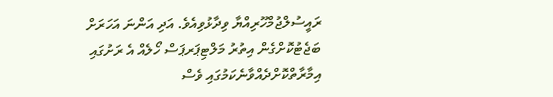ރައީސުލްޖުމްހޫރިއްޔާ ވިދާޅުވިއެވެ. އަދި އަންނަ އަހަރަށް ބަޖެޓުކޮށްގެން އިތުރު މަލްޓިޕަރޕަސް ހޯލެއް އެ ރަށުގައި އިމާރާތްކޮށްދެއްވާނެކަމުގައި ވެސް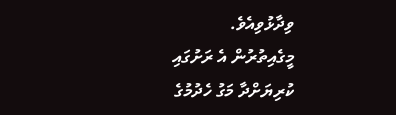ވިދާޅުވިއެވެ.
މީގެއިތުރުން އެ ރަށުގައި ކުރިޔަށްދާ މަގު ހެދުމުގެ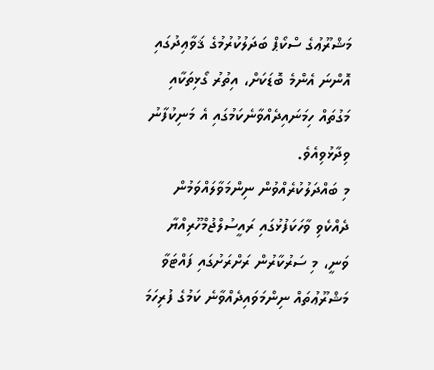މަޝްރޫޢުގެ ސްކޯޕް ބަދަލުކުރުމުގެ ޤަވާޢިދުގައި އޮންނަ އެންމެ ބޮޑަކަށް، އިތުރު ގޯޅިތަކާއި މަގުތައް ހިމަނައިދެއްވާނެކަމުގައި އެ މަނިކުފާނު ވިދާޅުވިއެވެ.
މި ބައްދަލުކުރެއްވުން ނިންމަވާލައްވަމުން ދެއްކެވި ވާހަކަފުޅުގައި ރައީސުލްޖުމްހޫރިއްޔާ ވަނީ، މި ސަރުކާރުން ރަށްރަށުގައި ފައްޓަވާ މަޝްރޫޢުތައް ނިންމަވައިދެއްވާނެ ކަމުގެ ފުރިހަމަ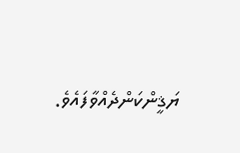ޔަޤީންކަންދެއްވާފައެވެ.